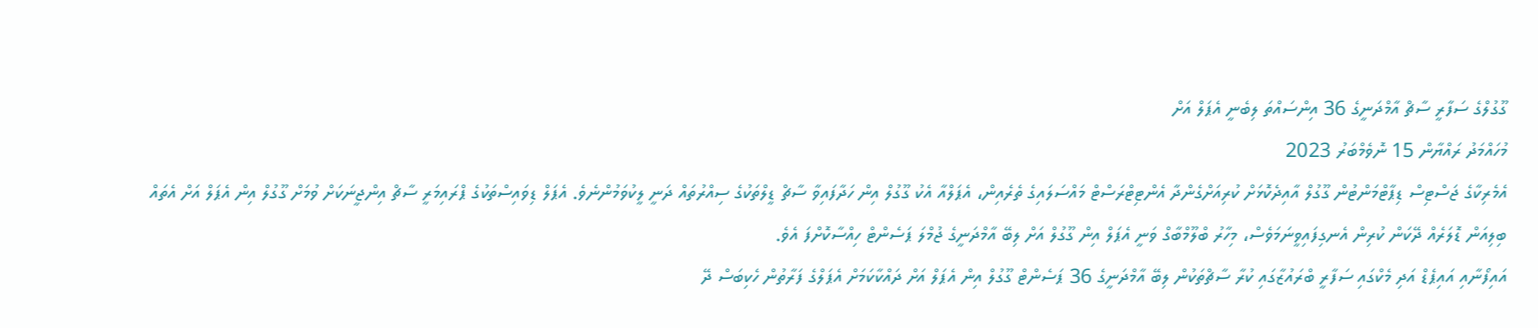ގޫގުލްގެ ސަފާރީ ސާޗް އާމްދަނީގެ 36 އިންސައްތަ ލިބެނީ އެޕަލް އަށް
މުހައްމަދު ރައްޔާން 15 ނޮވެމްބަރު 2023
އެމެރިކާގެ ޖަސްޓިސް ޑިޕާޓްމަންޓުން ގޫގުލް އާއިދެކޮޅަށް ކުރިއަށްގެންދާ އެންޓިޓްރަސްޓް މައްސަލައިގެ ތެރެއިން، އެޕަލްއާ އެކު ގޫގުލް އިން ހަދާފައިވާ ސާޗް ޑީލްތަކުގެ ސިއްރުތައް ދަނީ ލީކުވަމުންނެވެ. އެޕަލް ޑިވައިސްތަކުގެ ޕްރައިމަރީ ސާޗް އިންޖީނަކަށް ވުމަށް ގޫގުލް އިން އެޕަލް އަށް އެތައް ބިލިއަން ޑޮލަރެއް ދޭކަން ކުރިން އެނގިފައިވީނަމަވެސް، މިހާރު ބްލޫމްބާގް ވަނީ އެޕަލް އިން ގޫގުލް އަށް ލިބޭ އާމްދަނީގެ ޖުމްލަ ޕަސެންޓް ހިއްސާކޮށްފަ އެވެ.
އައިފޯނާއި އައިޕެޑް އަދި މެކްގައި ސަފާރީ ބްރައުޒާގައި ކުރާ ސާޗްތަކުން ލިބޭ އާމްދަނީގެ 36 ޕަސެންޓް ގޫގުލް އިން އެޕަލް އަށް ދައްކާކަމަށް އެޕަލްގެ ފަރާތުން ހެކިބަސް ދޭ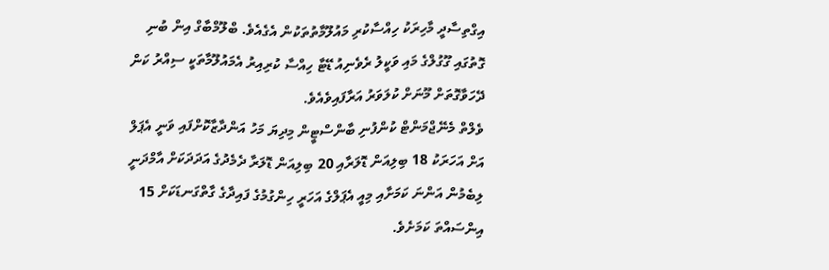އިގްތިސާދީ މާހިރަކު ހިއްސާކުރި މައުލޫމާތުތަކުން އެގެއެވެ. ބްލޫމްބާގް އިން ބުނި ގޮތުގައި ގޫގުލްގެ މައި ވަކީލު ރެވެނިއު ޑޭޓާ ހިއްސާ ކުރިއިރު އެމައުލޫމާތަކީ ސިއްރު ކަން ދޭހަވާގޮތަށް މޫނަށް ކުލަވަރު އަރާފައިވެއެވެ.
ވެލްތް މެނޭޖްމަންޓް ކުންފުނި ބާންސްޓީން މިދިޔަ މަހު އަންދާޒާކޮށްފައި ވަނީ އެޕަލް އަށް އަހަރަކު 18 ބިލިއަން ޑޮލަރާއި 20 ބިލިއަން ޑޮލަރާ ދެމެދުގެ އަދަދަކަށް އާމްދަނީ ލިބެމުން އަންނަ ކަމަށާއި މިއީ އެޕަލްގެ އަހަރީ ހިންގުމުގެ ފައިދާގެ ގާތްގަނޑަކަށް 15 އިންސައްތަ ކަމަށެވެ.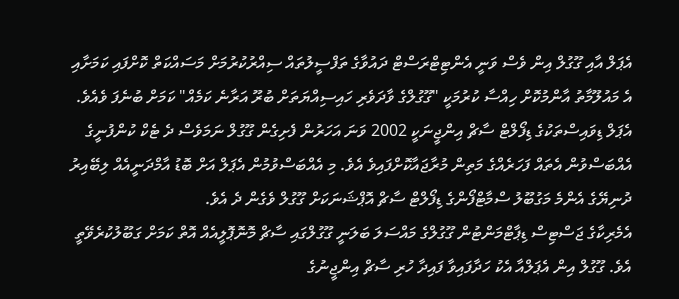އެޕަލް އާއި ގޫގުލް އިން ވެސް ވަނީ އެންޓިޓްރަސްޓް ދައުވާގެ ތަފްސީލުތައް ސިއްރުކުރުމަށް މަސައްކަތް ކޮށްފައި ކަމަށާއި އެ މައުލޫމާތު އާންމުކޮށް ހިއްސާ ކުރުމަކީ "ގޫގުލްގެ ވާދަވެރި ހައިސިއްޔަތަށް ބުރޫ އަރާނެ ކަމެއް" ކަމަށް ބުނެފަ ވެއެވެ.
އެޕަލް ޑިވައިސްތަކުގެ ޑިފޯލްޓް ސާޗް އިންޖީނަކީ 2002 ވަނަ އަހަރުން ފެށިގެން ގޫގުލް ނަމަވެސް ދެ ޓެކް ކުންފުނީގެ އެއްބަސްވުން އެތައް ފަހަރެއްގެ މަތިން މުރާޖައާކޮށްފައިވެ އެވެ. މި އެއްބަސްވުމުން އެޕަލް އަށް ބޮޑު އާމްދަނީއެއް ލިބޭއިރު ދުނިޔޭގެ އެންމެ މަގުބޫލު ސްމާޓްފޯންގެ ޑިފޯލްޓް ސާޗް އޮޕްޝަނަކަށް ގޫގުލް ވެގެން ދެ އެވެ.
އެމެރިކާގެ ޖަސްޓިސް ޑިޕާޓްމަންޓުން ގޫގުލްގެ މައްސަލަ ބަލަނީ ގޫގުލްގައި ސާޗް މޮނޮޕޮލީއެއް އޮތް ކަމަށް ގަބޫލުކުރެވޭތީ އެވެ. ގޫގުލް އިން އެޕަލްއާ އެކު ހަދާފައިވާ ފައިދާ ހުރި ސާޗް އިންޖީނުގެ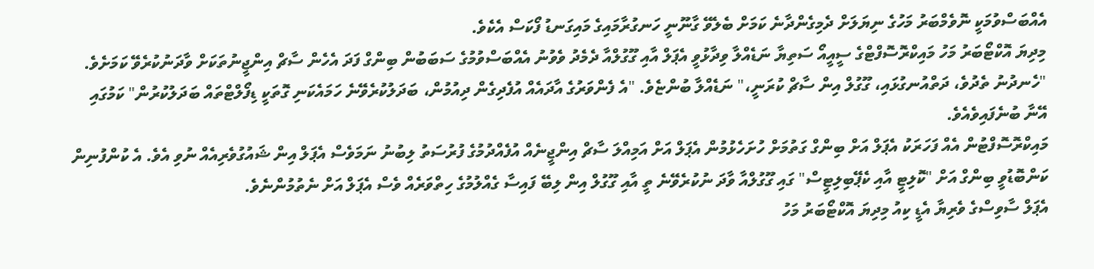އެއްބަސްވުމަކީ ނޮވެމްބަރު މަހުގެ ނިޔަލަށް ދެމިގެންދާނެ ކަމަށް ބެލެވޭ ގާނޫނީ ހަނގުރާމައިގެ މައިގަނޑު ފޯކަސް އެކެވެ.
މިދިޔަ އޮކްޓޯބަރު މަހު މައިކްރޮސޮފްޓްގެ ސީއީއޯ ސަތިޔާ ނަޑެއްލާ ވިދާޅުވީ އެޕަލް އާއި ގޫގުލްއާ ދެމެދު ވެވުނު އެއްބަސްވުމުގެ ސަބަބުން ބިންގް ފަދަ އެހެން ސާޗް އިންޖީނުތަކަށް ވާދަނުކުރެވޭ ކަމަށެވެ. "ހެނދުނު ތެދުވެ، ދަތްއުނގުޅައި، ގޫގުލް އިން ސާޗް ކުރަނީ،" ނަޑެއްލާ ބުންޏެވެ. "އެ ފެންވަރުގެ އާދައެއް އުފެދިގެން ދިއުމުން، ބަދަލުކުރެވޭނެ ހަމައެކަނި ގޮތަކީ ޑިފޯލްޓްތައް ބަދަލުކުރުން" ކަމުގައި އޭނާ ބުނެފައިވެއެވެ.
މައިކްރޮސޮފްޓުން އެއް ފަހަރަކު އެޕަލް އަށް ބިންގް ގަތުމަށް ހުށަހެޅުމުން އެޕަލް އަށް އަމިއްލަ ސާޗް އިންޖީނެއް އުފެއްދުމުގެ ފުރުސަތު ލިބުނު ނަމަވެސް އެޕަލް އިން ޝައުގުވެރިއެއް ނުވި އެވެ. އެ ކުންފުނިން ކަންބޮޑުވީ ބިންގް އަށް "ކޮލިޓީ އާއި ކެޕޭބިލިޓީސް" ގައި ގޫގުލްއާ ވާދަ ނުކުރެވޭނެ ތީ އާއި ގޫގުލް އިން ލިބޭ ފައިސާ ގެއްލުމުގެ ހިތްވަރެއް ވެސް އެޕަލް އަށް ނެތުމުންނެވެ.
އެޕަލް ސާވިސްގެ ވެރިޔާ އެޑީ ކިއު މިދިޔަ އޮކްޓޯބަރު މަހު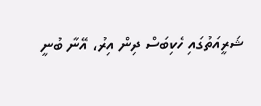ޝަރީއަތުގައި ހެކިބަސް ދިން އިރު، އޭނާ ބުނީ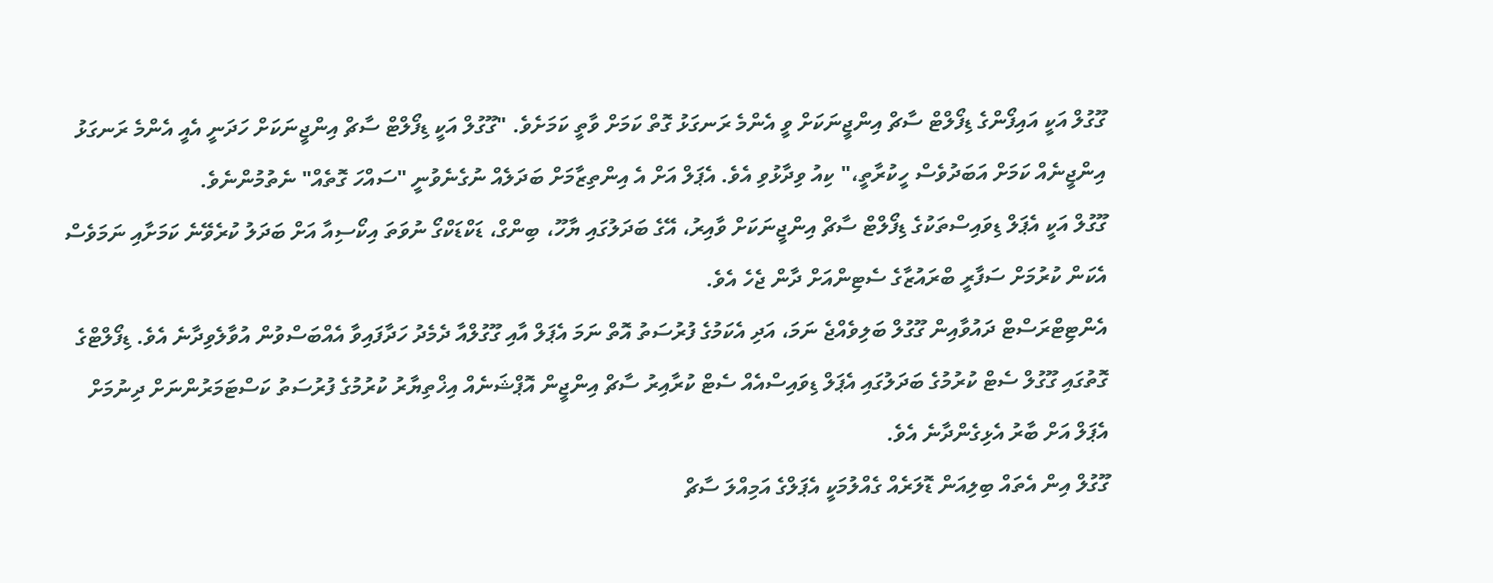ގޫގުލް އަކީ އައިފޯންގެ ޑިފޯލްޓް ސާޗް އިންޖީނަކަށް ވީ އެންމެ ރަނގަޅު ގޮތް ކަމަށް ވާތީ ކަމަށެވެ. "ގޫގުލް އަކީ ޑިފޯލްޓް ސާޗް އިންޖީނަކަށް ހަދަނީ އެއީ އެންމެ ރަނގަޅު އިންޖީނެއް ކަމަށް އަބަދުވެސް ހީކުރާތީ،" ކިއު ވިދާޅުވި އެވެ. އެޕަލް އަށް އެ އިންތިޒާމަށް ބަދަލެއް ނުގެނެވުނީ "ސައްހަ ގޮތެއް" ނެތުމުންނެވެ.
ގޫގުލް އަކީ އެޕަލް ޑިވައިސްތަކުގެ ޑިފޯލްޓް ސާޗް އިންޖީނަކަށް ވާއިރު، އޭގެ ބަދަލުގައި ޔާހޫ، ބިންގް، ޑަކްޑަކްގޯ ނުވަތަ އިކޯސިއާ އަށް ބަދަލު ކުރެވޭނެ ކަމަށާއި ނަމަވެސް އެކަން ކުރުމަށް ސަފާރީ ބްރައުޒާގެ ސެޓިންއަށް ދާން ޖެހެ އެވެ.
އެންޓިޓްރަސްޓް ދައުވާއިން ގޫގުލް ބަލިވެއްޖެ ނަމަ، އަދި އެކަމުގެ ފުރުސަތު އޮތް ނަމަ އެޕަލް އާއި ގޫގުލްއާ ދެމެދު ހަދާފައިވާ އެއްބަސްވުން އުވާލެވިދާނެ އެވެ. ޑިފޯލްޓްގެ ގޮތުގައި ގޫގުލް ސެޓް ކުރުމުގެ ބަދަލުގައި އެޕަލް ޑިވައިސްއެއް ސެޓް ކުރާއިރު ސާޗް އިންޖީން އޮޕްޝަނެއް އިޚްތިޔާރު ކުރުމުގެ ފުރުސަތު ކަސްޓަމަރުންނަށް ދިނުމަށް އެޕަލް އަށް ބާރު އެޅިގެންދާނެ އެވެ.
ގޫގުލް އިން އެތައް ބިލިއަން ޑޮލަރެއް ގެއްލުމަކީ އެޕަލްގެ އަމިއްލަ ސާޗް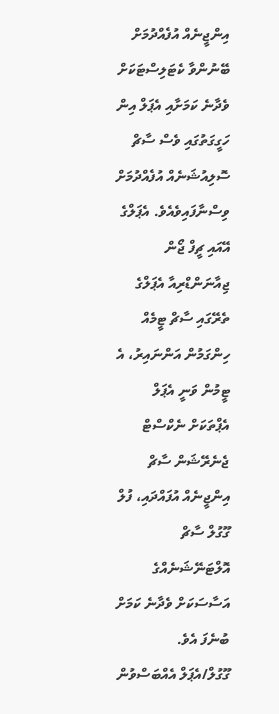އިންޖީނެއް އުފެއްދުމަށް ބޭނުންވާ ކެޓަލިސްޓަކަށް ވެދާނެ ކަމަށާއި އެޕަލް އިން ހަގީގަތުގައި ވެސް ސާޗް ސޮލިއުޝަނެއް އުފެއްދުމަށް ވިސްނާފައިވެއެވެ. އެޕަލްގެ އޭއައި ޗީފް ޖޯން ޖިއާނަންޑްރިއާ އެޕަލްގެ ތެރޭގައި ސާޗް ޓީމެއް ހިންގަމުން އަންނައިރު، އެ ޓީމުން ވަނީ އެޕަލް އެޕްތަކަށް ނެކްސްޓް ޖެނެރޭޝަން ސާޗް އިންޖީނެއް އުފައްދައި، ފުލް ގޫގުލް ސާޗް އޮލްޓަނޭޝަނެއްގެ އަސާސަކަށް ވެދާނެ ކަމަށް ބުނެފަ އެވެ.
ގޫގުލް/އެޕަލް އެއްބަސްވުން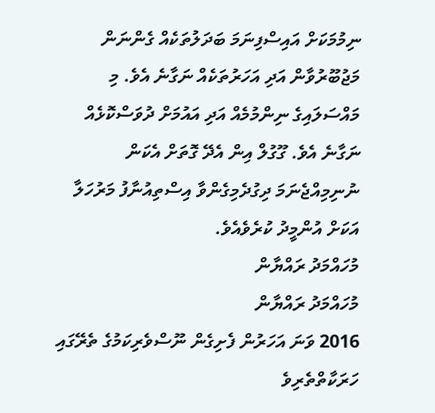ނިމުމަކަށް އައިސްފިނަމަ ބަދަލުތަކެއް ގެންނަން މަޖުބޫރުވާން އަދި އަހަރުތަކެއް ނަގާނެ އެވެ. މި މައްސަލައިގެ ނިންމުމެއް އަދި އައުމަށް ދުވަސްކޮޅެއް ނަގާނެ އެވެ. ގޫގުލް އިން އެދޭ ގޮތަށް އެކަން ނުނިމިއްޖެނަމަ ދިގުދެމިގެންވާ އިސްތިއުނާފު މަރުހަލާ އަކަށް އުންމީދު ކުރެވެއެވެ.
މުހައްމަދު ރައްޔާން
މުހައްމަދު ރައްޔާން
2016 ވަނަ އަހަރުން ފެށިގެން ނޫސްވެރިކަމުގެ ތެރޭގައި ހަރަކާތްތެރިވެ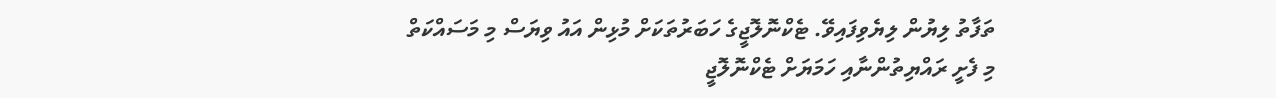ތަފާތު ލިޔުން ލިޔެވިފައިވޭ. ޓެކްނޮލޮޖީގެ ހަބަރުތަކަށް މުޅިން އައު ވިޔަސް މި މަސައްކަތް މި ފެށީ ރައްޔިތުންނާއި ހަމަޔަށް ޓެކްނޮލޮޖީ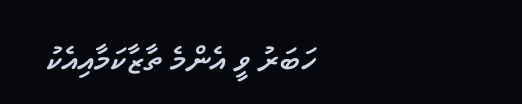ހަބަރު ވީ އެންމެ ތާޒާކަމާއިއެކު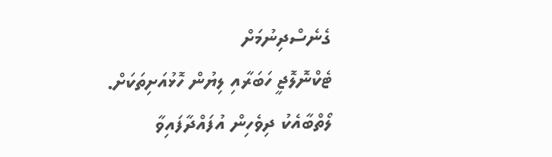ގެނެސްދިނުމަށް
ޓެކްނޮލޮޖީ ހަބަރާއި ލިޔުން ހޮޅުއަށިތަކަށް.
ލޯތްބާއެކު ދިވެހިން އުފައްދާފައިވާ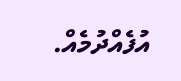އުފެއްދުމެއް.